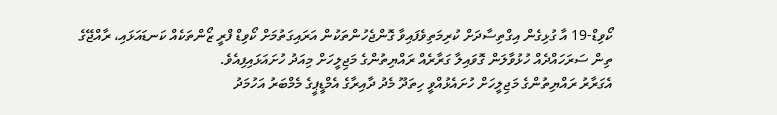ކޯވިޑް-19 އާ ގުޅިގެން އިގްތިސާދަށް ކުރިމަތިވެފައިވާ ގޮންޖެހުންތަކުން އަރައިގަތުމަށް ކޯވިޑް ފްރީ ޒޯންތަކެއް ކަނޑައަޅައި، ރާއްޖޭގެ ތިން ސަރަހައްދެއް ހުޅުވާލަން ގޮވައިލާ ގަރާރެއް ރައްޔިތުންގެ މަޖިލީހަށް މިއަދު ހުށައަޅައިފިއެވެ.
އެގަރާރު ރައްޔިތުންގެ މަޖިލީހަށް ހުށައެޅުއްވީ ހިތަދޫ މެދު ދާއިރާގެ އެމްޑީޕީގެ މެމްބަރު އަހުމަދު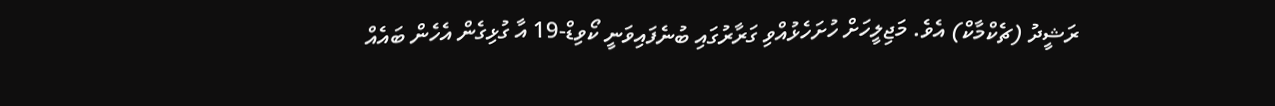ރަޝީދު (ޗެކްމާކް) އެވެ. މަޖިލީހަށް ހުށަހެޅުއްވި ގަރާރުގައި ބުނެފައިވަނީ ކޯވިޑް-19 އާ ގުޅިގެން އެހެން ބައެއް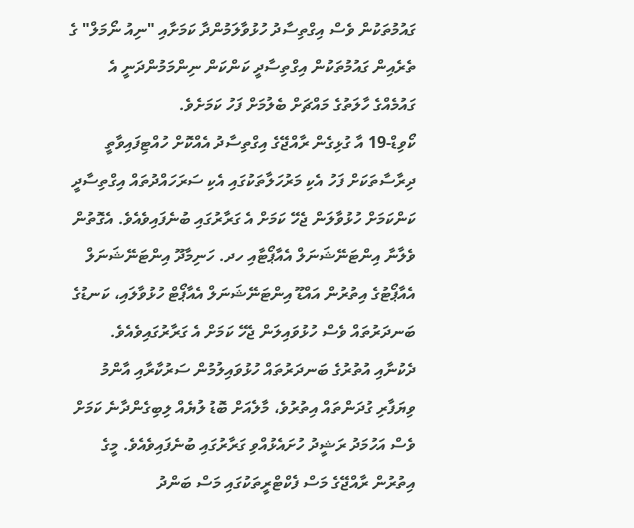ގައުމުތަކުން ވެސް އިގްތިސާދު ހުޅުވާލަމުންދާ ކަމަށާއި "ނިއު ނޯމަލް" ގެ ތެރެއިން ގައުމުތަކުން އިގްތިސާދީ ކަންކަން ނިންމަމުންދަނީ އެ ގައުމެއްގެ ހާލަތުގެ މައްޗަށް ބެލުމަށް ފަހު ކަމަށެވެ.
ކޯވިޑް-19 އާ ގުޅިގެން ރާއްޖޭގެ އިގްތިސާދު އެއްކޮށް ހުއްޓިފައިވާތީ ދިރާސާތަކަށް ފަހު އެކި މަރުހަލާތަކުގައި އެކި ސަރަހައްދުތައް އިގްތިސާދީ ކަންކަމަށް ހުޅުވާލަން ޖެހޭ ކަމަށް އެ ގަރާރުގައި ބުނެފައިވެއެވެ. އެގޮތުން ވެލާނާ އިންޓަނޭޝަނަލް އެއާޕޯޓާއި ހދ. ހަނިމާދޫ އިންޓަނޭޝަނަލް އެއާޕޯޓުގެ އިތުރުން އައްޑޫ އިންޓަނޭޝަނަލް އެއާޕޯޓް ހުޅުވާލައި، ކަނޑުގެ ބަނދަރުތައް ވެސް ހުޅުވައިލަން ޖެހޭ ކަމަށް އެ ގަރާރުގައިވެއެވެ.
ދެކުނާއި އުތުރުގެ ބަނދަރުތައް ހުޅުވައިލުމުން ސަރުކާރާއި އާންމު ވިޔަފާރި ގުދަންތައް އިތުރުވެ، މާލެއަށް ބޮޑު ލުޔެއް ލިބިގެންދާނެ ކަމަށް ވެސް އަހުމަދު ރަޝީދު ހުށައެޅުއްވި ގަރާރުގައި ބުނެފައިވެއެވެ. މީގެ އިތުރުން ރާއްޖޭގެ މަސް ފެކްޓްރީތަކުގައި މަސް ބަންދު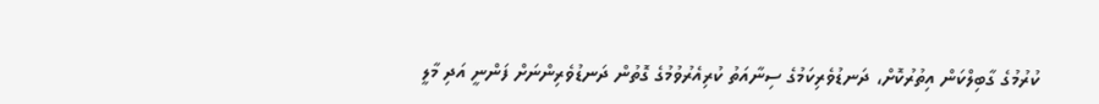ކުރުމުގެ ގާބިލްކަން އިތުރުކޮށް، ދަނޑުވެރިކަމުގެ ސިނާއަތު ކުރިއެރުވުމުގެ ގޮތުން ދަނޑުވެރިންނަށް ފަންނީ އަދި މާލީ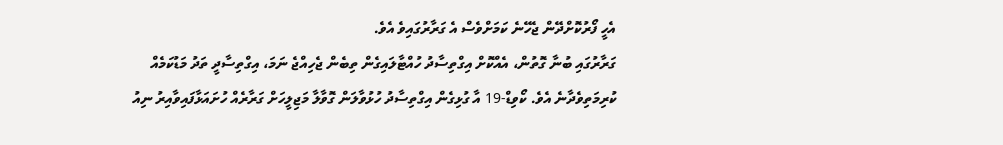އެހީ ފޯރުކޮށްދޭން ޖެހޭނެ ކަމަށްވެސް އެ ގަރާރުގައިވެ އެވެ.
ގަރާރުގައި ބުނާ ގޮތުން، އެއްކޮށް އިގްތިސާދު ހުއްޓާލައިގެން ތިބެން ޖެހިއްޖެ ނަމަ، އިގްތިސާދީ ތަދު މަޑުކަމެއް ކުރިމަތިވެދާނެ އެވެ. ކޯވިޑް-19 އާ ގުޅިގެން އިގްތިސާދު ހުޅުވާލަން ގޮވާލާ މަޖިލީހަށް ގަރާރެއް ހުށައަޅާފައިވާއިރު ނިއު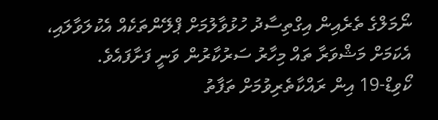ނޯމަލްގެ ތެރެއިން އިގްތިސާދު ހުޅުވާލުމަށް ޕްލޭންތަކެއް އެކުލަވާލައި، އެކަމަށް މަޝްވަރާ ތައް މިހާރު ސަރުކާރުން ވަނީ ފަށާފައެވެ.
ކޯވިޑް-19 އިން ރައްކާތެރިވުމަށް ތަފާތު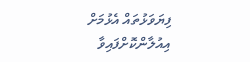ފިޔަވަޅުތައް އެޅުމަށް އިއުލާންކޮށްފައިވާ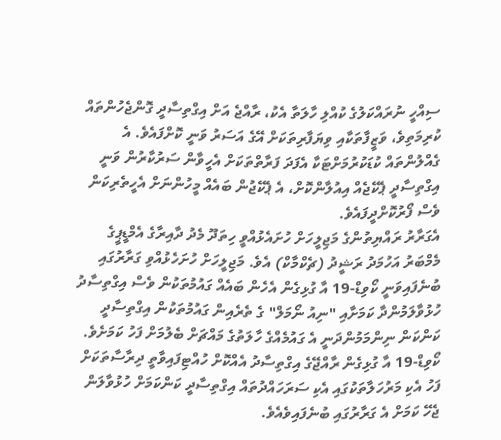ސިއްހީ ނުރައްކަލުގެ ކުއްލި ހާލަތާ އެކު، ރާއްޖެ އަށް އިގްތިސާދީ ގޮންޖެހުންތައް ކުރިމަތިވެ، ވަޒީފާތަކާއި ވިޔަފާރިތަކަށް އޭގެ އަސަރު ވަނީ ކޮށްފައެވެ. އެ ގެއްލުންތައް ކުޑަކުރުމަށްޓަކާ އެފަދަ ފަރާތްތަކަށް އެހީވާން ސަރުކާރުން ވަނީ އިގްތިސާދީ ޕެކޭޖެއް އިއުލާންކޮށް، އެ ޕެކޭޖުން ބައެއް މީހުންނަށް އެހީތެރިކަން ވެސް ފޯރުކޮށްދީފައެވެ.
އެގަރާރު ރައްޔިތުންގެ މަޖިލީހަށް ހުށައެޅުއްވީ ހިތަދޫ މެދު ދާއިރާގެ އެމްޑީޕީގެ މެމްބަރު އަހުމަދު ރަޝީދު (ޗެކްމާކް) އެވެ. މަޖިލީހަށް ހުށަހެޅުއްވި ގަރާރުގައި ބުނެފައިވަނީ ކޯވިޑް-19 އާ ގުޅިގެން އެހެން ބައެއް ގައުމުތަކުން ވެސް އިގްތިސާދު ހުޅުވާލަމުންދާ ކަމަށާއި "ނިއު ނޯމަލް" ގެ ތެރެއިން ގައުމުތަކުން އިގްތިސާދީ ކަންކަން ނިންމަމުންދަނީ އެ ގައުމެއްގެ ހާލަތުގެ މައްޗަށް ބެލުމަށް ފަހު ކަމަށެވެ.
ކޯވިޑް-19 އާ ގުޅިގެން ރާއްޖޭގެ އިގްތިސާދު އެއްކޮށް ހުއްޓިފައިވާތީ ދިރާސާތަކަށް ފަހު އެކި މަރުހަލާތަކުގައި އެކި ސަރަހައްދުތައް އިގްތިސާދީ ކަންކަމަށް ހުޅުވާލަން ޖެހޭ ކަމަށް އެ ގަރާރުގައި ބުނެފައިވެއެވެ.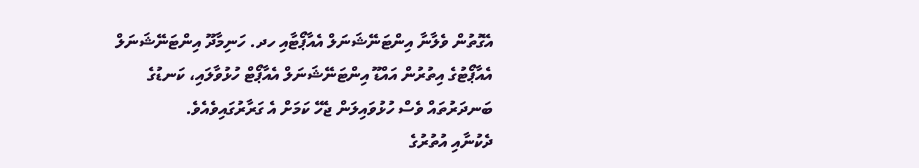އެގޮތުން ވެލާނާ އިންޓަނޭޝަނަލް އެއާޕޯޓާއި ހދ. ހަނިމާދޫ އިންޓަނޭޝަނަލް އެއާޕޯޓުގެ އިތުރުން އައްޑޫ އިންޓަނޭޝަނަލް އެއާޕޯޓް ހުޅުވާލައި، ކަނޑުގެ ބަނދަރުތައް ވެސް ހުޅުވައިލަން ޖެހޭ ކަމަށް އެ ގަރާރުގައިވެއެވެ.
ދެކުނާއި އުތުރުގެ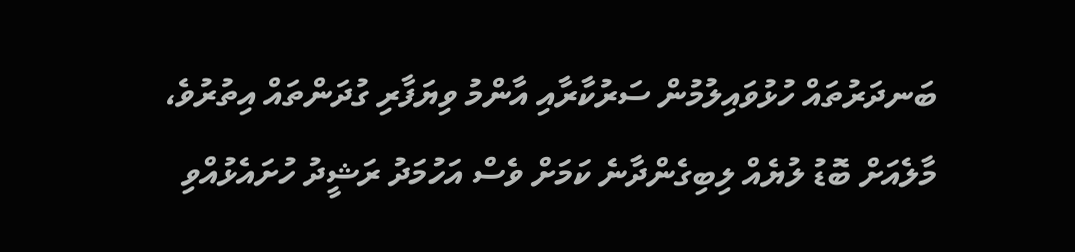ބަނދަރުތައް ހުޅުވައިލުމުން ސަރުކާރާއި އާންމު ވިޔަފާރި ގުދަންތައް އިތުރުވެ، މާލެއަށް ބޮޑު ލުޔެއް ލިބިގެންދާނެ ކަމަށް ވެސް އަހުމަދު ރަޝީދު ހުށައެޅުއްވި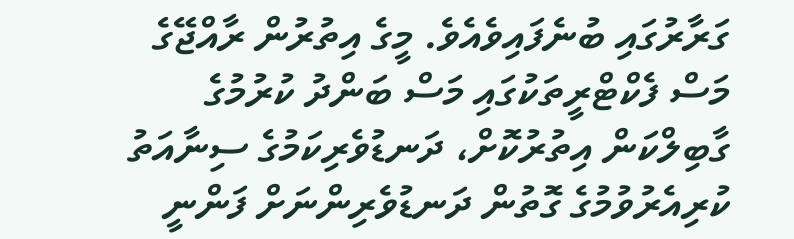ގަރާރުގައި ބުނެފައިވެއެވެ. މީގެ އިތުރުން ރާއްޖޭގެ މަސް ފެކްޓްރީތަކުގައި މަސް ބަންދު ކުރުމުގެ ގާބިލްކަން އިތުރުކޮށް، ދަނޑުވެރިކަމުގެ ސިނާއަތު ކުރިއެރުވުމުގެ ގޮތުން ދަނޑުވެރިންނަށް ފަންނީ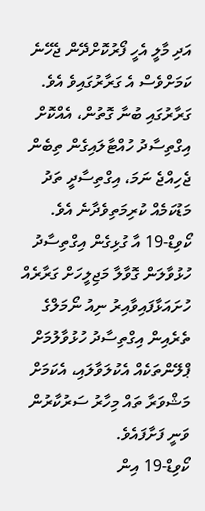އަދި މާލީ އެހީ ފޯރުކޮށްދޭން ޖެހޭނެ ކަމަށްވެސް އެ ގަރާރުގައިވެ އެވެ.
ގަރާރުގައި ބުނާ ގޮތުން، އެއްކޮށް އިގްތިސާދު ހުއްޓާލައިގެން ތިބެން ޖެހިއްޖެ ނަމަ، އިގްތިސާދީ ތަދު މަޑުކަމެއް ކުރިމަތިވެދާނެ އެވެ. ކޯވިޑް-19 އާ ގުޅިގެން އިގްތިސާދު ހުޅުވާލަން ގޮވާލާ މަޖިލީހަށް ގަރާރެއް ހުށައަޅާފައިވާއިރު ނިއު ނޯމަލްގެ ތެރެއިން އިގްތިސާދު ހުޅުވާލުމަށް ޕްލޭންތަކެއް އެކުލަވާލައި، އެކަމަށް މަޝްވަރާ ތައް މިހާރު ސަރުކާރުން ވަނީ ފަށާފައެވެ.
ކޯވިޑް-19 އިން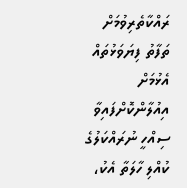ރައްކާތެރިވުމަށް ތަފާތު ފިޔަވަޅުތައް އެޅުމަށް އިއުލާންކޮށްފައިވާ ސިއްހީ ނުރައްކަލުގެ ކުއްލި ހާލަތާ އެކު،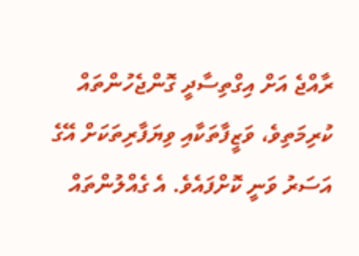ރާއްޖެ އަށް އިގްތިސާދީ ގޮންޖެހުންތައް ކުރިމަތިވެ، ވަޒީފާތަކާއި ވިޔަފާރިތަކަށް އޭގެ އަސަރު ވަނީ ކޮށްފައެވެ. އެ ގެއްލުންތައް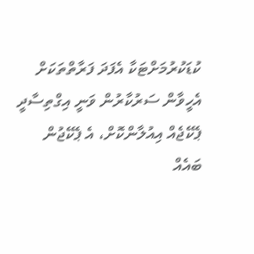ކުޑަކުރުމަށްޓަކާ އެފަދަ ފަރާތްތަކަށް އެހީވާން ސަރުކާރުން ވަނީ އިގްތިސާދީ ޕެކޭޖެއް އިއުލާންކޮށް، އެ ޕެކޭޖުން ބައެއް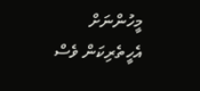މީހުންނަށް އެހީތެރިކަން ވެސް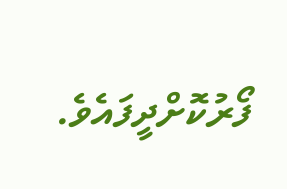ފޯރުކޮށްދީފައެވެ.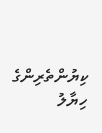ކިޔުންތެރިންގެ ހިޔާލު